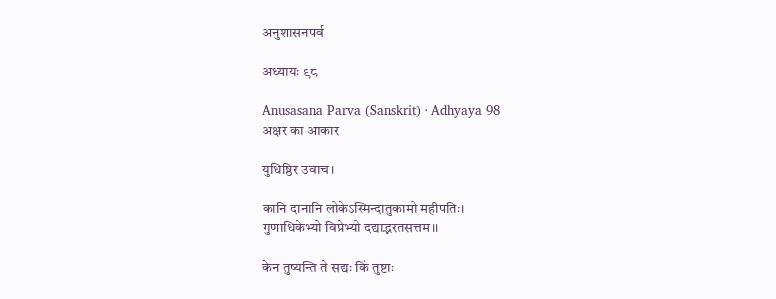अनुशासनपर्व

अध्यायः ९८

Anusasana Parva (Sanskrit) · Adhyaya 98
अक्षर का आकार

युधिष्ठिर उवाच।

कानि दानानि लोकेऽस्मिन्दातुकामो महीपतिः।
गुणाधिकेभ्यो विप्रेभ्यो दद्याद्भरतसत्तम।।

केन तुष्यन्ति ते सद्यः किं तुष्टाः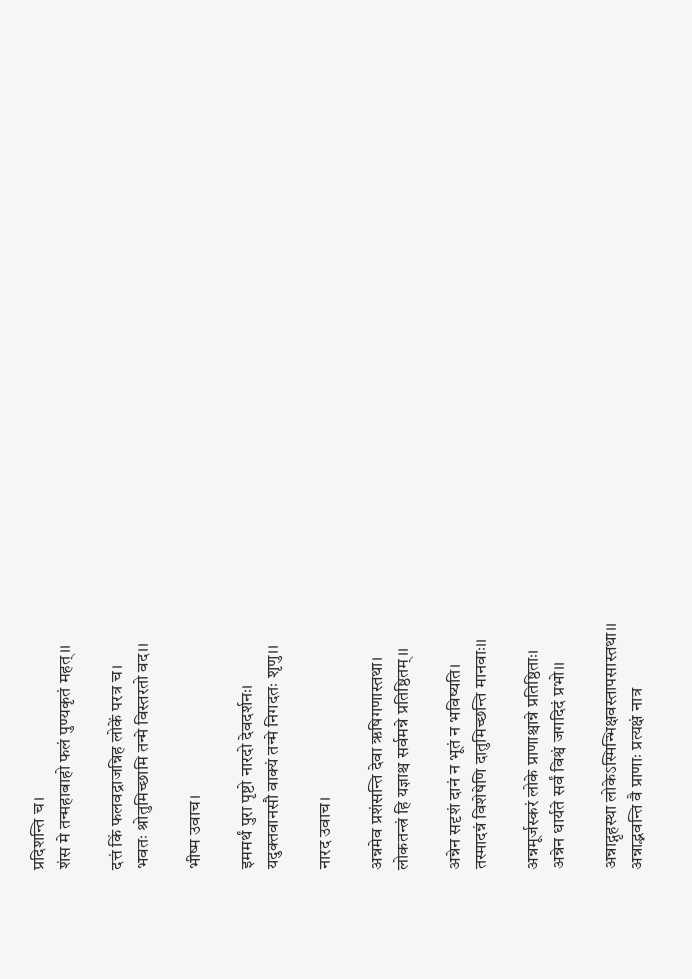प्रदिशन्ति च।
शंस मे तन्महाबाहो फलं पुण्यकृतं महत्।।

दत्तं किं फलवद्राजन्निह लोकें परत्र च।
भवतः श्रोतुमिच्छामि तन्मे विस्तरतो वद।।

भीष्म उवाच।

इममर्थं पुरा पृष्टो नारदो देवदर्शनः।
यदुक्तवानसौ वाक्यं तन्मे निगदतः शृणु।।

नारद उवाच।

अन्नमेव प्रशंसन्ति देवा ऋषिगणास्तथा।
लोकतन्त्रं हि यज्ञाश्च सर्वमन्ने प्रतिष्ठितम्।।

अन्नेन सदृशं दानं न भूतं न भविष्यति।
तस्मादन्नं विशेषेणि दातुमिच्छन्ति मानवाः।।

अन्नमूर्जस्करं लोके प्राणाश्चान्ने प्रतिष्ठिताः।
अन्नेन धार्यते सर्वं विश्वं जगदिदं प्रभो।।

अन्नाद्गृहस्था लोकेऽस्मिन्भिक्षवस्तापसास्तथा।।
अन्नाद्भवन्ति वै प्राणाः प्रत्यक्षं नात्र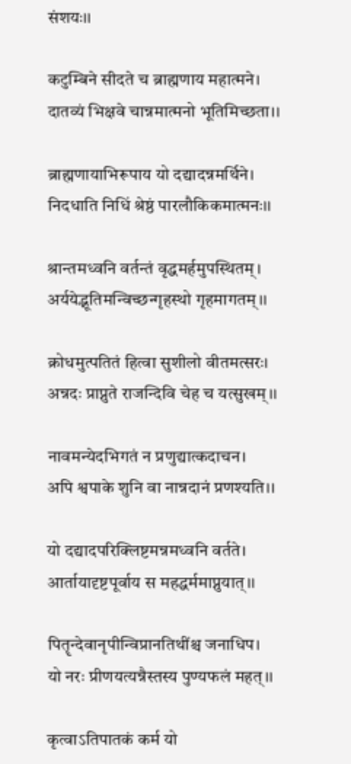संशयः।।

कटुम्बिने सीदते च ब्राह्मणाय महात्मने।
दातव्यं भिक्षवे चान्नमात्मनो भूतिमिच्छता।।

ब्राह्मणायाभिरूपाय यो दद्यादन्नमर्थिने।
निदधाति निधिं श्रेष्ठं पारलौकिकमात्मनः।।

श्रान्तमध्वनि वर्तन्तं वृद्धमर्हमुपस्थितम्।
अर्ययेद्भूतिमन्विच्छन्गृहस्थो गृहमागतम्।।

क्रोधमुत्पतितं हित्वा सुशीलो वीतमत्सरः।
अन्नदः प्राप्नुते राजन्दिवि चेह च यत्सुखम्।।

नावमन्येदभिगतं न प्रणुद्यात्कदाचन।
अपि श्वपाके शुनि वा नान्नदानं प्रणश्यति।।

यो दद्यादपरिक्लिष्टमन्नमध्वनि वर्तते।
आर्तायादृष्टपूर्वाय स महद्धर्ममाप्नुयात्।।

पितॄन्देवानृपीन्विप्रानतिथींश्च जनाधिप।
यो नरः प्रीणयत्यन्नैस्तस्य पुण्यफलं महत्।।

कृत्वाऽतिपातकं कर्म यो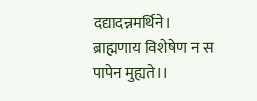दद्यादन्नमर्थिने।
ब्राह्मणाय विशेषेण न स पापेन मुह्यते।।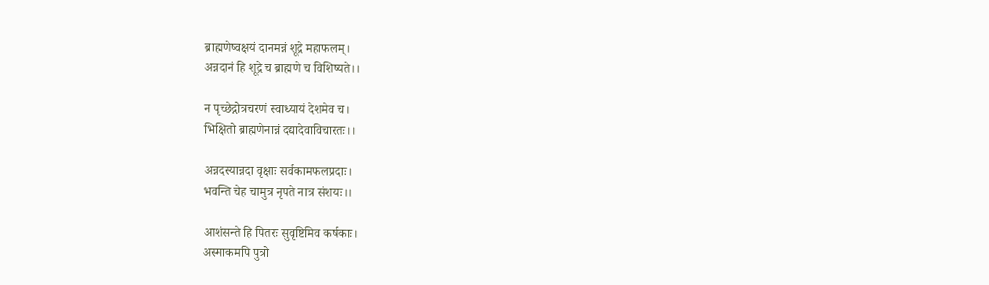ब्राह्मणेष्वक्षयं दानमन्नं शूद्रे महाफलम्।
अन्नदानं हि शूद्रे च ब्राह्मणे च विशिष्यते।।

न पृच्छेद्गोत्रचरणं स्वाध्यायं देशमेव च।
भिक्षितो ब्राह्मणेनान्नं दद्यादेवाविचारतः।।

अन्नदस्यान्नदा वृक्षाः सर्वकामफलप्रदाः।
भवन्ति चेह चामुत्र नृपते नात्र संशयः।।

आशंसन्ते हि पितरः सुवृष्टिमिव कर्षकाः।
अस्माकमपि पुत्रो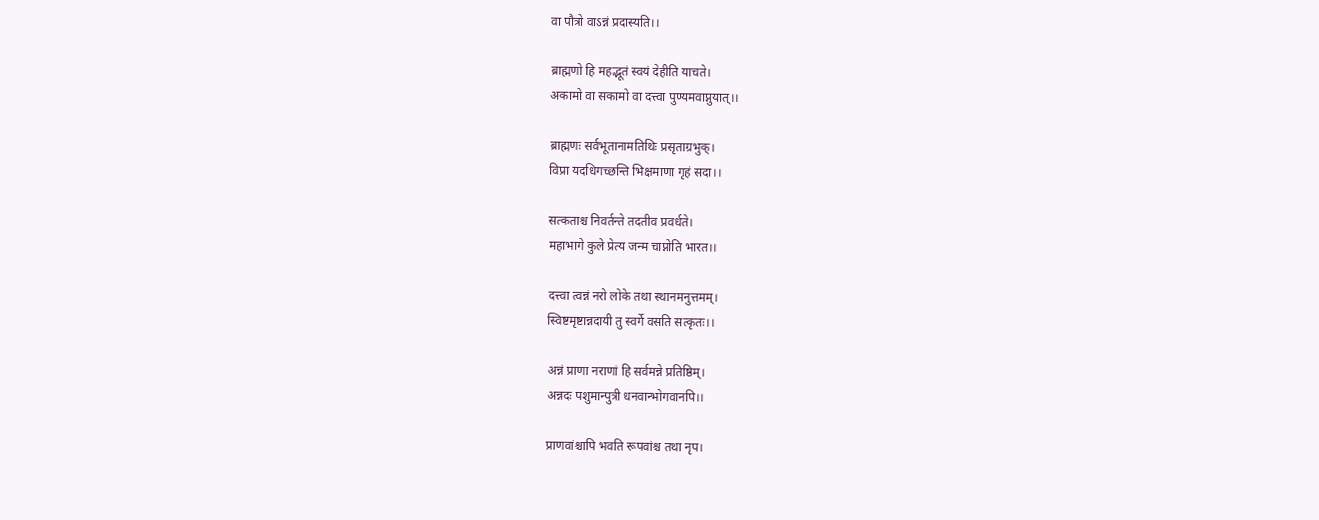वा पौत्रो वाऽन्नं प्रदास्यति।।

ब्राह्मणो हि महद्भूतं स्वयं देहीति याचते।
अकामो वा सकामो वा दत्त्वा पुण्यमवाप्नुयात्।।

ब्राह्मणः सर्वभूतानामतिथिः प्रसृताग्रभुक्।
विप्रा यदधिगच्छन्ति भिक्षमाणा गृहं सदा।।

सत्कताश्च निवर्तन्ते तदतीव प्रवर्धते।
महाभागे कुले प्रेत्य जन्म चाप्नोति भारत।।

दत्त्वा त्वन्नं नरो लोके तथा स्थानमनुत्तमम्।
स्विष्टमृष्टान्नदायी तु स्वर्गे वसति सत्कृतः।।

अन्नं प्राणा नराणां हि सर्वमन्ने प्रतिष्ठिम्।
अन्नदः पशुमान्पुत्री धनवान्भोगवानपि।।

प्राणवांश्चापि भवति रूपवांश्च तथा नृप।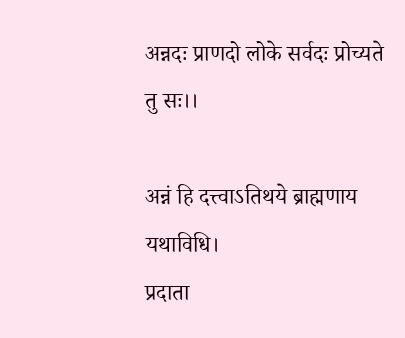अन्नदः प्राणदो लोके सर्वदः प्रोच्यते तु सः।।

अन्नं हि दत्त्वाऽतिथये ब्राह्मणाय यथाविधि।
प्रदाता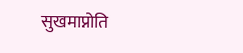सुखमाप्नोति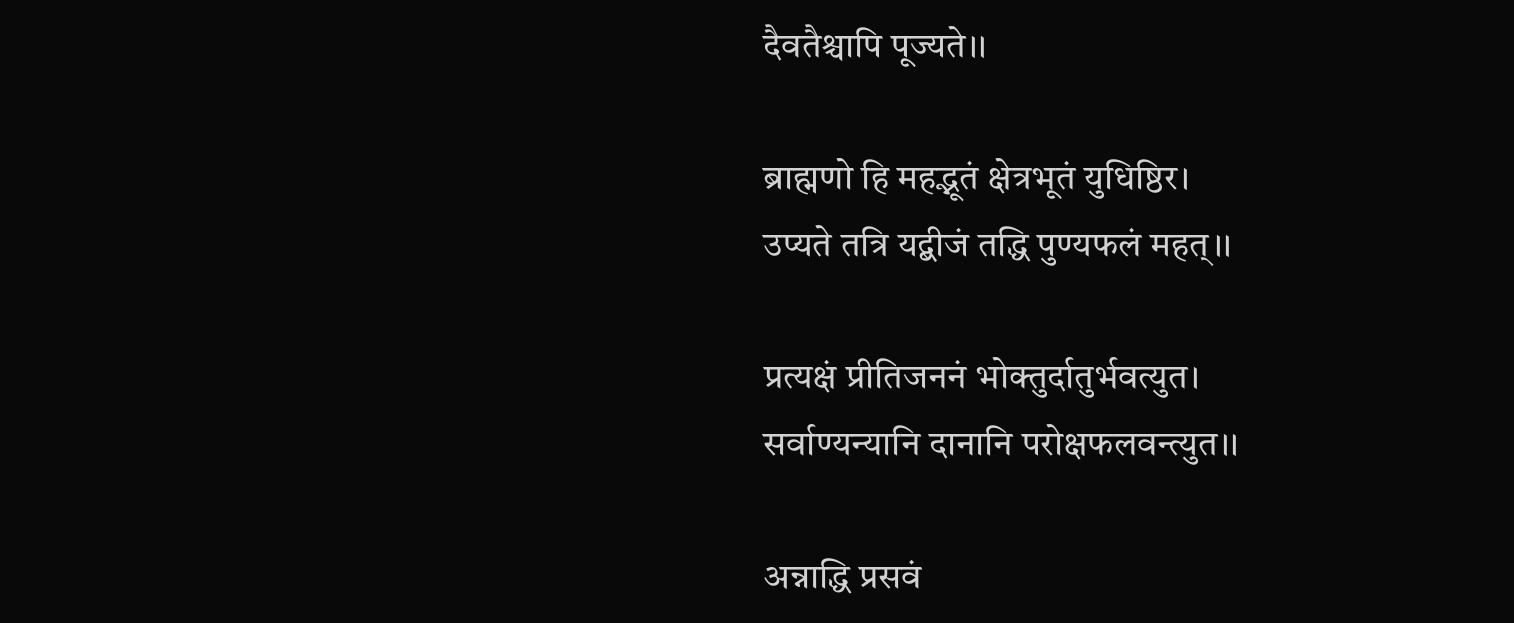दैवतैश्चापि पूज्यते।।

ब्राह्मणो हि महद्भूतं क्षेत्रभूतं युधिष्ठिर।
उप्यते तत्रि यद्बीजं तद्धि पुण्यफलं महत्।।

प्रत्यक्षं प्रीतिजननं भोक्तुर्दातुर्भवत्युत।
सर्वाण्यन्यानि दानानि परोक्षफलवन्त्युत।।

अन्नाद्धि प्रसवं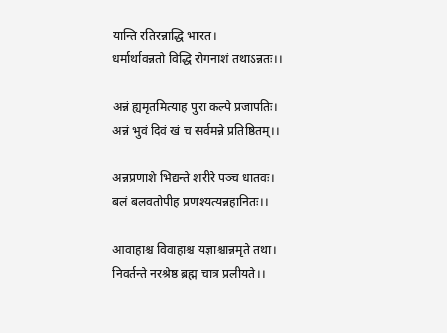यान्ति रतिरन्नाद्धि भारत।
धर्मार्थावन्नतो विद्धि रोगनाशं तथाऽन्नतः।।

अन्नं ह्यमृतमित्याह पुरा कल्पे प्रजापतिः।
अन्नं भुवं दिवं खं च सर्वमन्ने प्रतिष्ठितम्।।

अन्नप्रणाशे भिद्यन्ते शरीरे पञ्च धातवः।
बलं बलवतोपीह प्रणश्यत्यन्नहानितः।।

आवाहाश्च विवाहाश्च यज्ञाश्चान्नमृते तथा।
निवर्तन्ते नरश्रेष्ठ ब्रह्म चात्र प्रलीयते।।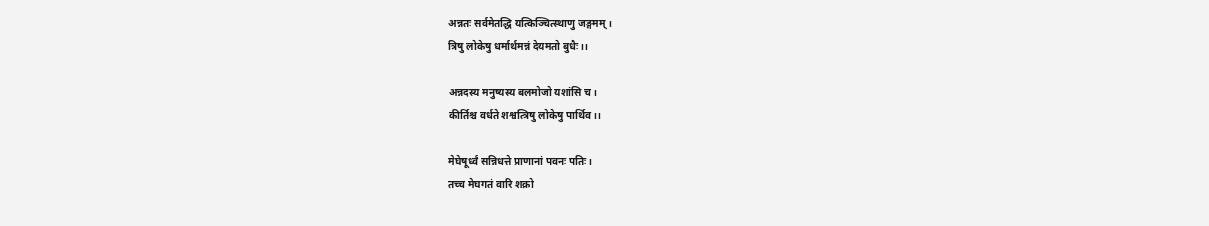अन्नतः सर्वमेतद्धि यत्किञ्चित्स्थाणु जङ्गमम्।
त्रिषु लोकेषु धर्मार्थमन्नं देयमतो बुधैः।।

अन्नदस्य मनुष्यस्य बलमोजो यशांसि च।
कीर्तिश्च वर्धते शश्वत्त्रिषु लोकेषु पार्थिव।।

मेघेषूर्ध्वं सन्निधत्ते प्राणानां पवनः पतिः।
तच्च मेघगतं वारि शक्रो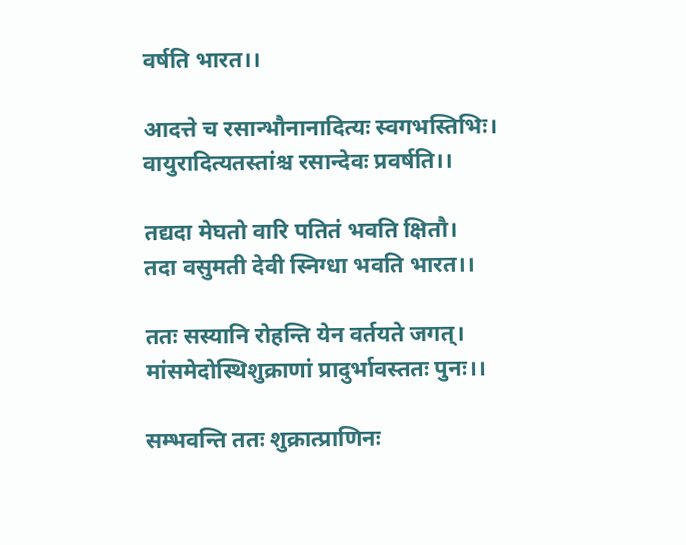वर्षति भारत।।

आदत्ते च रसान्भौनानादित्यः स्वगभस्तिभिः।
वायुरादित्यतस्तांश्च रसान्देवः प्रवर्षति।।

तद्यदा मेघतो वारि पतितं भवति क्षितौ।
तदा वसुमती देवी स्निग्धा भवति भारत।।

ततः सस्यानि रोहन्ति येन वर्तयते जगत्।
मांसमेदोस्थिशुक्राणां प्रादुर्भावस्ततः पुनः।।

सम्भवन्ति ततः शुक्रात्प्राणिनः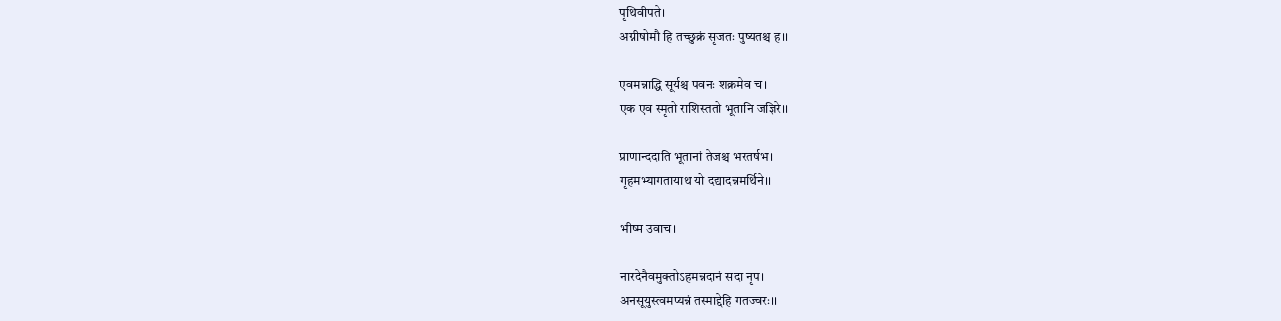पृथिवीपते।
अग्नीषोमौ हि तच्छुक्रं सृजतः पुष्यतश्च ह।।

एवमन्नाद्धि सूर्यश्च पवनः शक्रमेव च।
एक एव स्मृतो राशिस्ततो भूतानि जज्ञिरे।।

प्राणान्ददाति भूतानां तेजश्च भरतर्षभ।
गृहमभ्यागतायाथ यो दद्यादन्नमर्थिने।।

भीष्म उवाच।

नारदेनैवमुक्तोऽहमन्नदानं सदा नृप।
अनसूयुस्त्वमप्यन्नं तस्माद्देहि गतज्वरः।।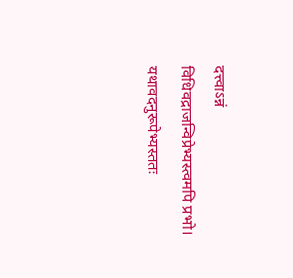दत्त्वाऽन्नं विधिवद्राजन्विप्रेभ्यस्त्वमपि प्रभो।
यथावदनुरूपेभ्यस्ततः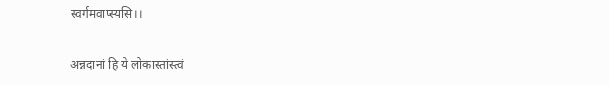स्वर्गमवाप्स्यसि।।

अन्नदानां हि ये लोकास्तांस्त्वं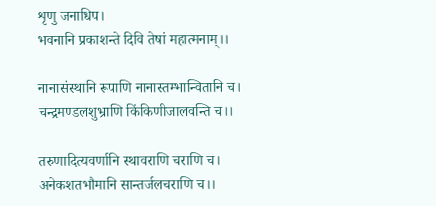शृणु जनाधिप।
भवनानि प्रकाशन्ते दिवि तेषां महात्मनाम्।।

नानासंस्थानि रूपाणि नानास्तम्भान्वितानि च।
चन्द्रमण्डलशुभ्राणि किंकिणीजालवन्ति च।।

तरुणादित्यवर्णानि स्थावराणि चराणि च।
अनेकशतभौमानि सान्तर्जलचराणि च।।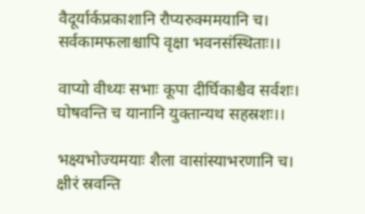वैदूर्यार्कप्रकाशानि रौप्यरुक्ममयानि च।
सर्वकामफलाश्चापि वृक्षा भवनसंस्थिताः।।

वाप्यो वीथ्यः सभाः कूपा दीर्घिकाश्चैव सर्वशः।
घोषवन्ति च यानानि युक्तान्यथ सहस्रशः।।

भक्ष्यभोज्यमयाः शैला वासांस्याभरणानि च।
क्षीरं स्रवन्ति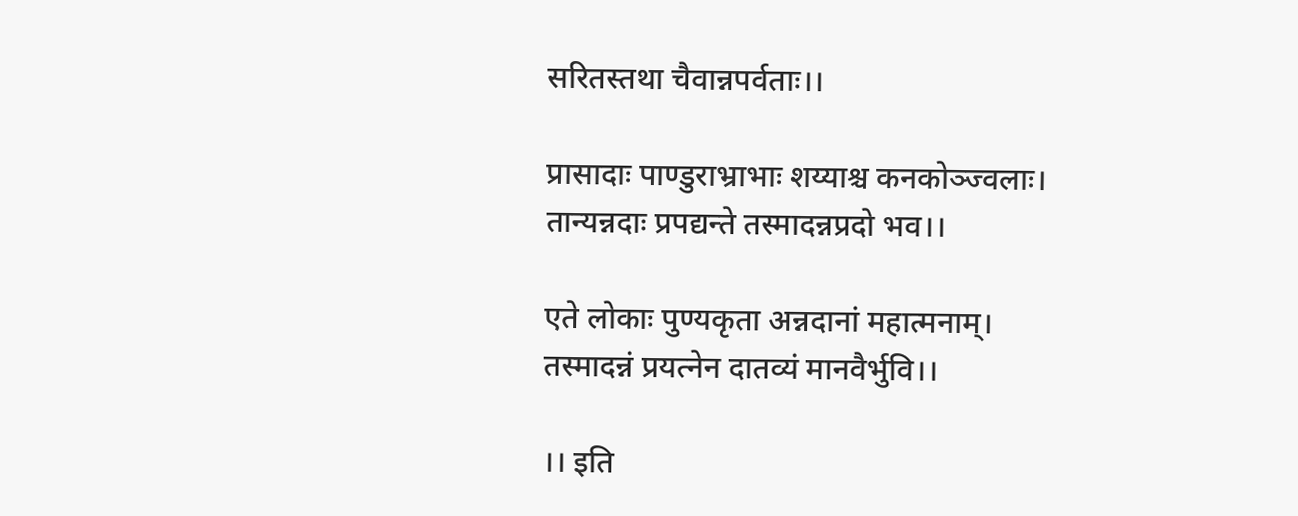सरितस्तथा चैवान्नपर्वताः।।

प्रासादाः पाण्डुराभ्राभाः शय्याश्च कनकोञ्ज्वलाः।
तान्यन्नदाः प्रपद्यन्ते तस्मादन्नप्रदो भव।।

एते लोकाः पुण्यकृता अन्नदानां महात्मनाम्।
तस्मादन्नं प्रयत्नेन दातव्यं मानवैर्भुवि।।

।। इति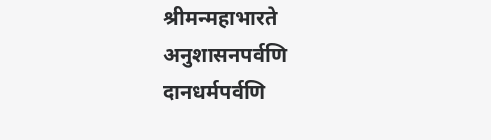श्रीमन्महाभारते अनुशासनपर्वणि
दानधर्मपर्वणि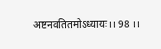अष्टनवतितमोऽध्यायः।। 98 ।।